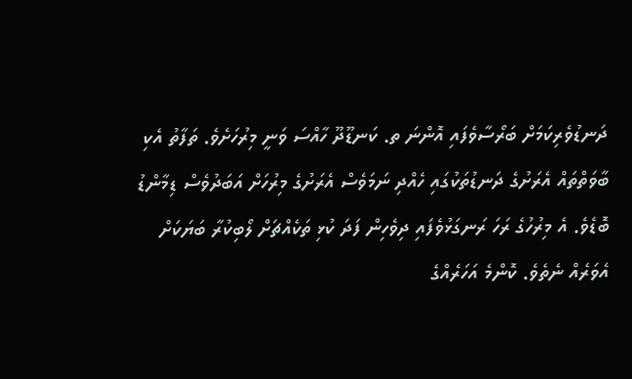ދަނޑުވެރިކަމަށް ބަރޯސާވެފައި އޮންނަ ތ. ކަނޑޫދޫ ހާއްސަ ވަނީ މިރުހަށެވެ. ތަފާތު އެކި ބާވަތްތައް އެރަށުގެ ދަނޑުތަކުގައި ހެއްދި ނަމަވެސް އެރަށުގެ މިރުހަށް އަބަދުވެސް ޑިމާންޑު ބޮޑެވެ. އެ މިރުހުގެ ރަހަ ރަނގަޅުވެފައި ދިވެހިން ފަދަ ކުޅި ތަކެއްޗަށް ލޯބިކުރާ ބަޔަކަށް އެވަރެއް ނެތެވެ. ކޮންމެ އަހަރެއްގެ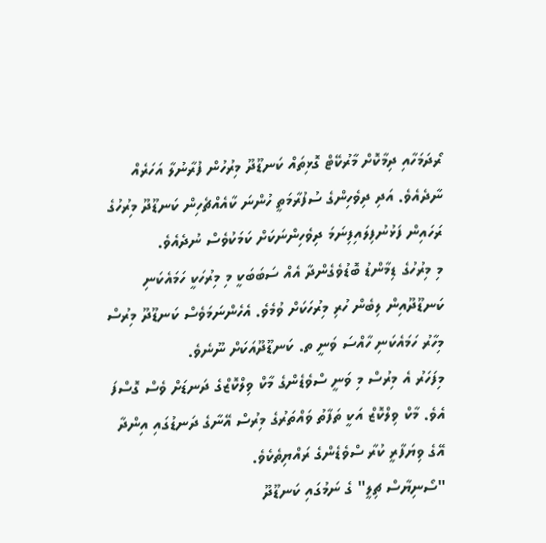ރޯދަމަހާއި ދިމާކޮށް މާރުކޭޓް ގޮޅިތައް ކަނޑޫދޫ މިރުހުން ފުރާނުލާ އަހަރެއް ނާދެއެވެ. އަދި ދިވެހިންގެ ސުފުރާމަތީ ހުންނަ ކާއެއްޗެހިން ކަނޑޫދޫ މިރުހުގެ ރަހައިން ފަޅުނުފިލައިފިނަމަ ދިވެހިންނަކަށް ކަމަކުވެސް ނުދެއެވެ.
މި މިރުހުގެ ޑިމާންޑު ބޮޑުވެގެންދާ އެއް ސަބަބަކީ މި މިރުހަކީ ހަމައެކަނި ކަނޑޫދޫއިން ލިބެން ހުރި މިރުހަކަށް ވުމެވެ. އެހެންނަމަވެސް ކަނޑޫދޫ މިރުސް މިހާރު ހަމައެކަނި ހާއްސަ ވަނީ ތ. ކަނޑޫދޫއަކަށް ނޫނެވެ.
މިފަހަރު އެ މިރުސް މި ވަނީ ސްވެޑެންގެ މާކް ވިލްކޮޒްގެ ދަނޑަށް ވެސް ގޮސްފަ އެވެ. މާކް ވިލްކޮޒް އަކީ ތަފާތު ވައްތަރުގެ މިރުސް އޭނާގެ ދަނޑުގައި އިންދާ އޭގެ ވިޔަފާރީ ކުރާ ސްވެޑެންގެ ރައްޔިތެކެވެ.
"ސޯނިޔާސް ޗިލީ" ގެ ނަމުގައި ކަނޑޫދޫ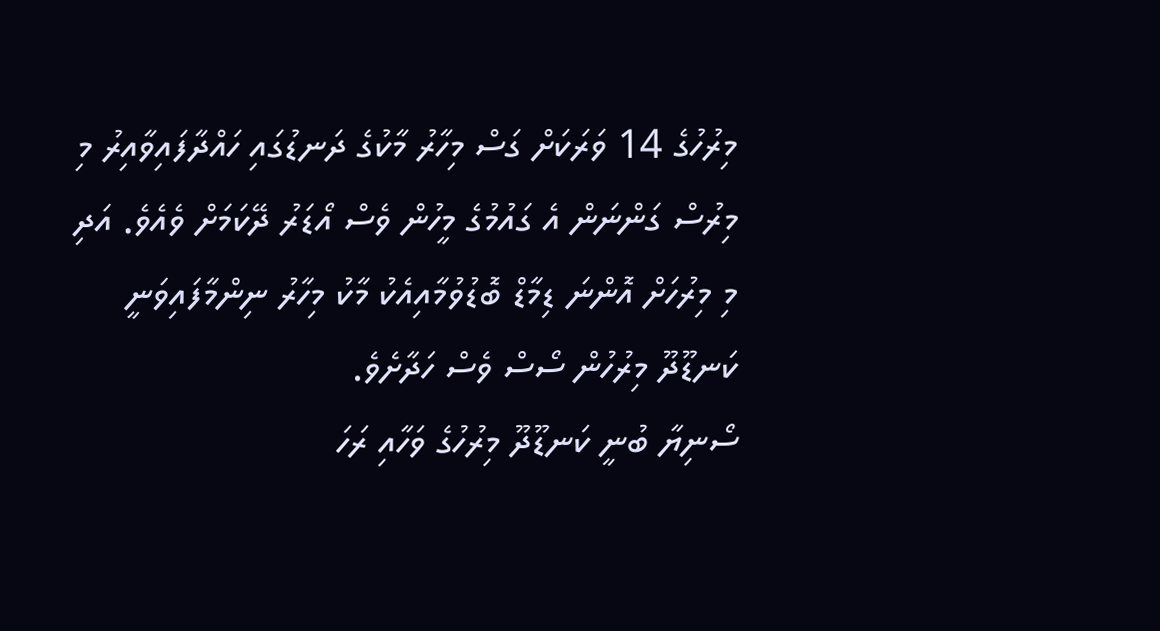މިރުހުގެ 14 ވަރަކަށް ގަސް މިހާރު މާކުގެ ދަނޑުގައި ހައްދާފައިވާއިރު މި މިރުސް ގަންނަން އެ ގައުމުގެ މީހުން ވެސް އޯޑަރު ދޭކަމަށް ވެއެވެ. އަދި މި މިރުހަށް އޮންނަ ޑިމާޑް ބޮޑުވުމާއިއެކު މާކު މިހާރު ނިންމާފައިވަނީ ކަނޑޫދޫ މިރުހުން ސޯސް ވެސް ހަދާށެވެ.
ސޯނިޔާ ބުނީ ކަނޑޫދޫ މިރުހުގެ ވަހާއި ރަހަ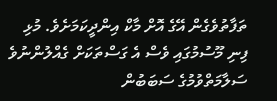ތަފާތުވެގެން އޭގެ އޮށް މާކް އިންދީކަމަށެވެ. މުޅި ފިނި މޫސުމުގައި ވެސް އެ ގަސްތަކަށް ގެއްލުންނުވެ ސަލާމަތްވުމުގެ ސަބަބުން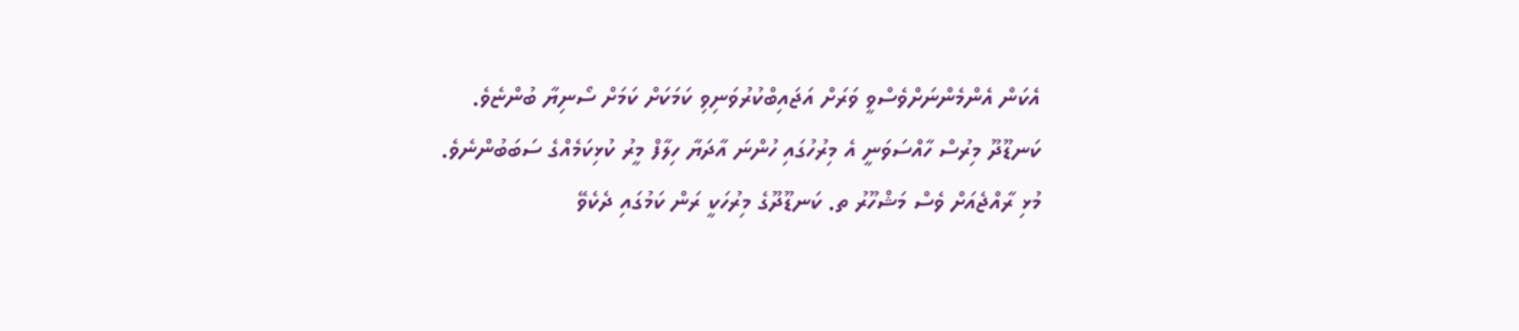އެކަން އެންމެންނަށްވެސްވީ ވަރަށް އަޖައިބްކުރުވަނިވި ކަމަކަށް ކަމަށް ސޯނިޔާ ބުންޏެވެ.
ކަނޑޫދޫ މިރުސް ހާއްސަވަނީ އެ މިރުހުގައި ހުންނަ އާދަޔާ ހިލާފް މީރު ކުޅިކަމެއްގެ ސަބަބުންނެވެ.
މުޅި ރާއްޖެއަށް ވެސް މަޝްހޫރު ތ. ކަނޑޫދޫގެ މިރުހަކީ ރަން ކަމުގައި ދެކެވޭ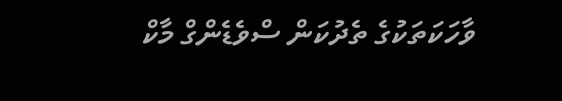ވާހަކަތަކުގެ ތެދުކަން ސްވެޑެންގް މާކް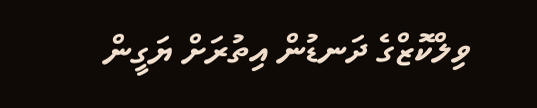ވިލްކޮޒްގެ ދަނޑުން އިތުރަށް ޔަގީން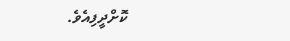ކޮށްދީފިއެވެ.